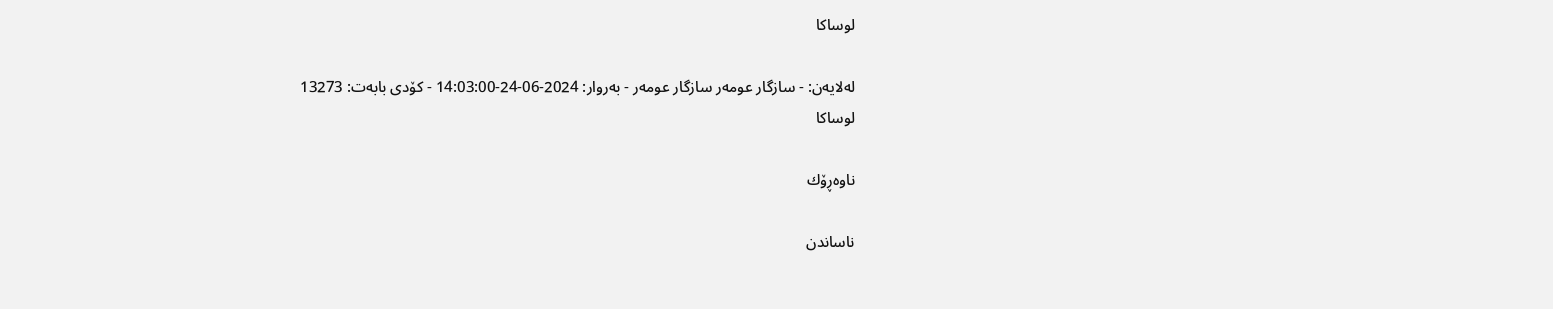لوساکا

له‌لایه‌ن: - سازگار عومەر سازگار عومەر - به‌روار: 2024-06-24-14:03:00 - کۆدی بابەت: 13273
لوساکا

ناوه‌ڕۆك

ناساندن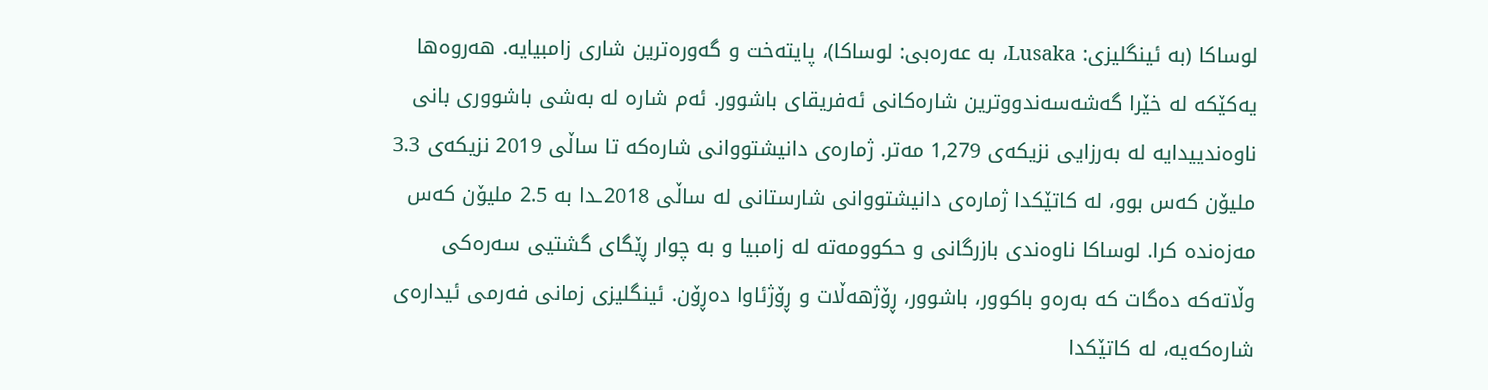لوساکا (بە ئینگلیزی: Lusaka، بە عەرەبی: لوساکا)، پایتەخت و گەورەترین شاری زامبیایە. هەروەها یەکێکە لە خێرا گەشەسەندووترین شارەکانی ئەفریقای باشوور. ئەم شارە لە بەشی باشووری بانی ناوەندییدایە لە بەرزایی نزیکەی 1,279 مەتر. ژمارەی دانیشتووانی شارەکە تا ساڵی 2019 نزیکەی 3.3 ملیۆن کەس بوو، لە کاتێکدا ژمارەی دانیشتووانی شارستانی لە ساڵی 2018ـدا بە 2.5 ملیۆن کەس مەزەندە کرا. لوساکا ناوەندی بازرگانی و حکوومەتە لە زامبیا و بە چوار ڕێگای گشتیی سەرەکی وڵاتەکە دەگات کە بەرەو باکوور، باشوور، ڕۆژهەڵات و ڕۆژئاوا دەڕۆن. ئینگلیزی زمانی فەرمی ئیدارەی شارەکەیە، لە کاتێکدا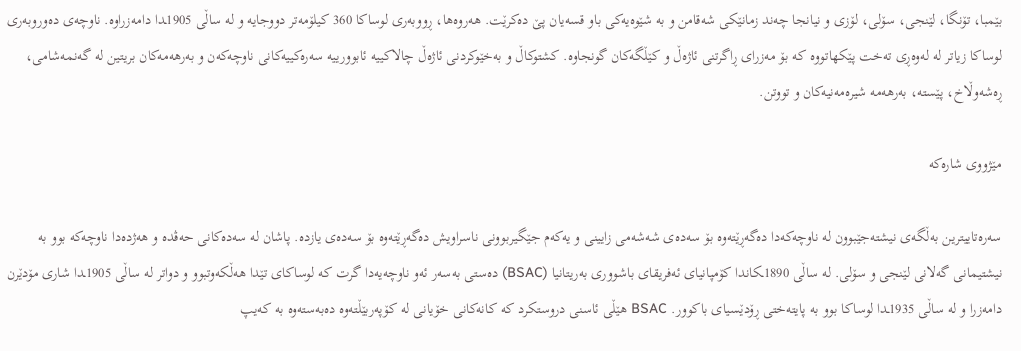بێمبا، تۆنگا، لێنجی، سۆلی، لۆزی و نیانجا چەند زمانێکی شەقامن و بە شێوەیەکی باو قسەیان پێ دەکرێت. هەروەها، ڕووبەری لوساکا 360 کیلۆمەتر دووجایە و لە ساڵی 1905ـدا دامەزراوە. ناوچەی دەوروبەری لوساکا زیاتر لە لەوەڕی تەخت پێکهاتووە کە بۆ مەزرای ڕاگرتنی ئاژەڵ و کێڵگەکان گونجاوە. کشتوکاڵ و بەخێوکردنی ئاژەڵ چالاکییە ئابوورییە سەرەکییەکانی ناوچەکەن و بەرهەمەکان بریتین لە گەنمەشامی، ڕەشەوڵاخ، پێستە، بەرهەمە شیرەمەنیەکان و تووتن.

مێژووی شارەکە

سەرەتاییترین بەڵگەی نیشتەجێبوون لە ناوچەکەدا دەگەڕێتەوە بۆ سەدەی شەشەمی زایینی و یەکەم جێگیربوونی ناسراویش دەگەڕێتەوە بۆ سەدەی یازدە. پاشان لە سەدەکانی حەڤدە و هەژدەدا ناوچەکە بوو بە نیشتیمانی گەلانی لێنجی و سۆلی. لە ساڵی 1890ـکاندا کۆمپانیای ئەفریقای باشووری بەریتانیا (BSAC) دەستی بەسەر ئەو ناوچەیەدا گرت کە لوساکای تێدا هەڵکەوتبوو و دواتر لە ساڵی 1905ـدا شاری مۆدێرن دامەزرا و لە ساڵی 1935ـدا لوساکا بوو بە پایتەختی ڕۆدێسیای باکوور. BSAC هێڵی ئاسنی دروستکرد کە کانەکانی خۆیانی لە کۆپەربێڵتەوە دەبەستەوە بە کەیپ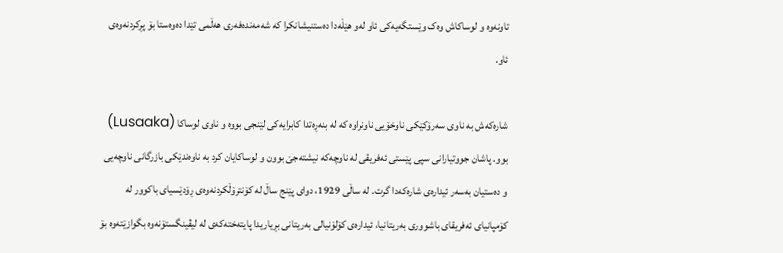تاونەوە و لوساکاش وەک وێستگەیەکی ئاو لەو هێڵەدا دەستنیشانکرا کە شەمەندەفەری هەڵمی تێدا دەوەستا بۆ پڕکردنەوەی ئاو.

شارەکەش بە ناوی سەرۆکێکی ناوخۆیی ناونراوە کە لە بنەڕەتدا کابرایەکی لێنجی بووە و ناوی لوساکا (Lusaaka) بوو. پاشان جووتیارانی سپی پێستی ئەفریقی لە ناوچەکە نیشتەجێ بوون و لوساکایان کرد بە ناوەندێکی بازرگانی ناوچەیی و دەستیان بەسەر ئیدارەی شارەکەدا گرت. لە ساڵی 1929، دوای پێنج ساڵ لە کۆنترۆڵکردنەوەی ڕۆدێسیای باکوور لە کۆمپانیای ئەفریقای باشووری بەریتانیا، ئیدارەی کۆلۆنیالی بەریتانی بڕیاریدا پایتەختەکەی لە لیڤینگستۆنەوە بگوازێتەوە بۆ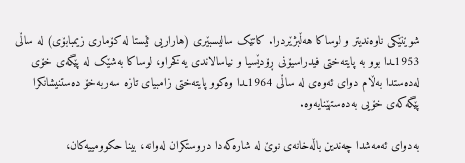شوێنێکی ناوەندیتر و لوساکا هەڵبژێردرا. کاتێک سالیسبێری (هاراریی ئێستا لە کۆماری زیمبابۆی) لە ساڵی 1953ـدا بوو بە پایتەختی فیدراسیۆنی ڕۆدێسیا و نیاسالاندی یەکخراو، لوساکا بەشێک لە پێگەی خۆی لەدەستدا بەڵام دوای ئەوەی لە ساڵی 1964ـدا وەکوو پایتەختی زامبیای تازە سەربەخۆ دەستنیشانکرا پێگەکەی خۆیی بەدەستهێنایەوە.

بەدوای ئەمەشدا چەندین باڵەخانەی نوێ لە شارەکەدا دروستکران لەوانە، بینا حکوومییەکان،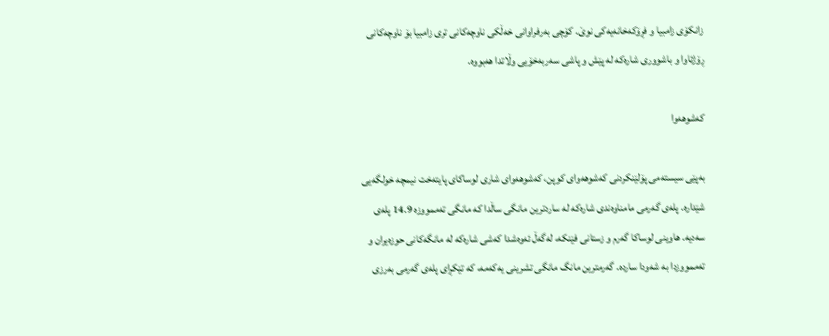زانکۆی زامبیا و فڕۆکەخانەیەکی نوێ. کۆچی بەرفراوانی خەڵکی ناوچەکانی تری زامبیا بۆ ناوچەکانی ڕۆژئاوا و باشووری شارەکە لە پێش و پاشی سەربەخۆیی وڵاتدا هەبووە.

کەشوهەوا

بەپێی سیستەمی پۆلێنکردنی کەشوهەوای کوپن، کەشوهەوای شاری لوساکای پایتەخت نیمچە خولگەیی شێدارە. پلەی گەرمی مامناوەندی شارەکە لە ساردترین مانگی ساڵدا کە مانگی تەممووزە 14.9 پلەی سەدیە. هاوینی لوساکا گەرم و زستانی فێنکە، لەگەڵ ئەوەشدا کەشی شارەکە لە مانگەکانی حوزەیران و تەممووزدا بە شەودا ساردە. گەرمترین مانگ مانگی تشرینی یەکەمە، کە تێکڕای پلەی گەرمی بەرزی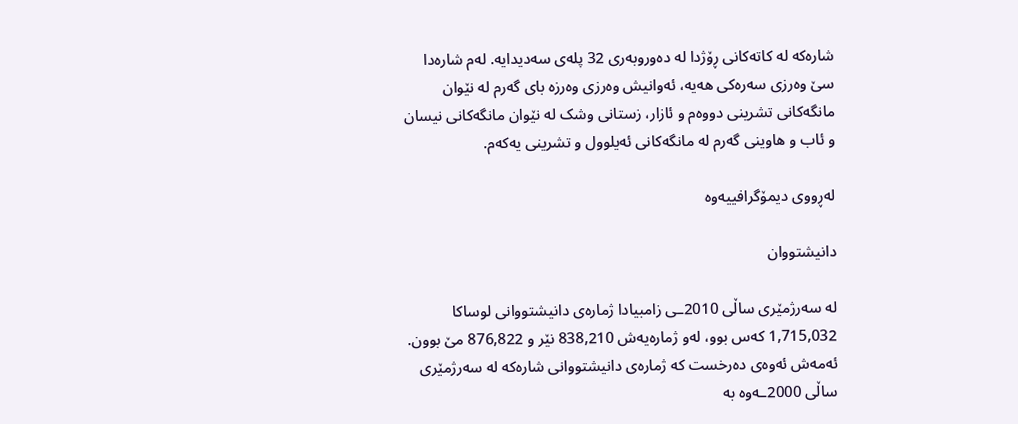شارەکە لە کاتەکانی ڕۆژدا لە دەوروبەری 32 پلەی سەدیدایە. لەم شارەدا سێ وەرزی سەرەکی هەیە، ئەوانیش وەرزی وەرزە بای گەرم لە نێوان مانگەکانی تشرینی دووەم و ئازار، زستانی وشک لە نێوان مانگەکانی نیسان و ئاب و هاوینی گەرم لە مانگەکانی ئەیلوول و تشرینی یەکەم.

لەڕووی دیمۆگرافییەوە

دانیشتووان

لە سەرژمێری ساڵی 2010ـی زامبیادا ژمارەی دانیشتووانی لوساکا 1,715,032 کەس بوو، لەو ژمارەیەش 838,210 نێر و 876,822 مێ بوون. ئەمەش ئەوەی دەرخست کە ژمارەی دانیشتووانی شارەکە لە سەرژمێری ساڵی 2000ـەوە بە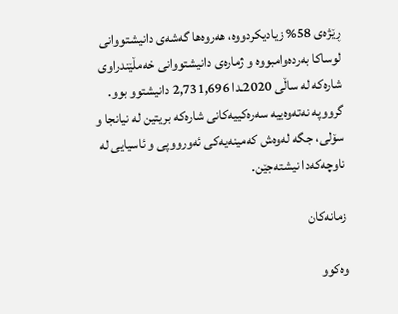ڕێژەی 58% زیادیکردووە، هەروەها گەشەی دانیشتووانی لوساکا بەردەوامبووە و ژمارەی دانیشتووانی خەمڵێندراوی شارەکە لە ساڵی 2020ـدا 2,731,696 دانیشتوو بوو. گرووپە نەتەوەییە سەرەکییەکانی شارەکە بریتین لە نیانجا و سۆلی، جگە لەوەش کەمینەیەکی ئەورووپی و ئاسیایی لە ناوچەکەدا نیشتەجێن.

زمانەکان

وەکوو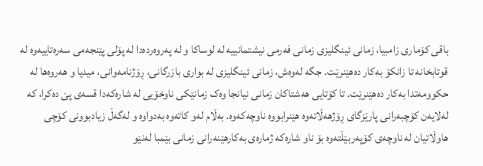باقی کۆماری زامبیا، زمانی ئینگلیزی زمانی فەرمی نیشتمانییە لە لوساکا و لە پەروەردەدا لە پۆلی پێنجەمی سەرەتاییەوە لە قوتابخانە تا زانکۆ بەکار دەهێنرێت. جگە لەوەش، زمانی ئینگلیزی لە بواری بازرگانی، ڕۆژنامەوانی، میدیا و هەروەها لە حکوومەتدا بەکار دەهێنرێت. تا کۆتایی هەشتاکان زمانی نیانجا وەک زمانێکی ناوخۆیی لە شارەکەدا قسەی پێ دەکرا، کە لەلایەن کۆچبەرانی پارێزگای ڕۆژهەڵاتەوە هێنرابووە ناوچەکەوە. بەڵام لەو کاتەوە بەدواوە و لەگەڵ زیادبوونی کۆچی هاوڵاتیان لە ناوچەی کۆپەربێڵتەوە بۆ ناو شارەکە ژمارەی بەکارهێنەرانی زمانی بێمبا لەنێو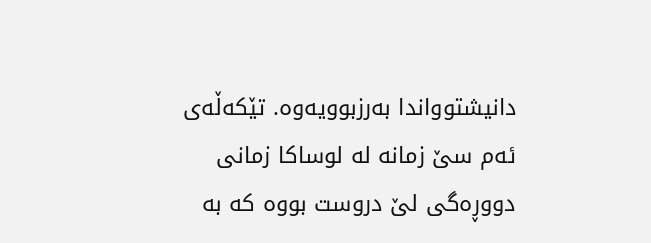دانیشتوواندا بەرزبوویەوە. تێکەڵەی ئەم سێ زمانە لە لوساکا زمانی دووڕەگی لێ دروست بووە کە بە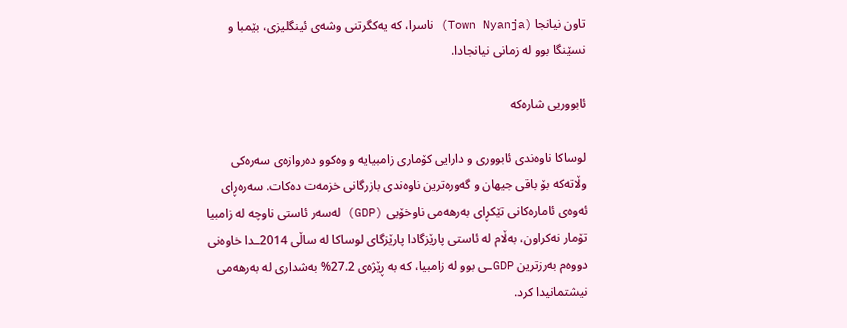تاون نیانجا (Town Nyanja) ناسرا، کە یەکگرتنی وشەی ئینگلیزی، بێمبا و نسێنگا بوو لە زمانی نیانجادا.

ئابووریی شارەکە

لوساکا ناوەندی ئابووری و دارایی کۆماری زامبیایە و وەکوو دەروازەی سەرەکی وڵاتەکە بۆ باقی جیهان و گەورەترین ناوەندی بازرگانی خزمەت دەکات. سەرەڕای ئەوەی ئامارەکانی تێکڕای بەرهەمی ناوخۆیی (GDP) لەسەر ئاستی ناوچە لە زامبیا تۆمار نەکراون، بەڵام لە ئاستی پارێزگادا پارێزگای لوساکا لە ساڵی 2014ـدا خاوەنی دووەم بەرزترین GDPـی بوو لە زامبیا، کە بە ڕێژەی 27.2% بەشداری لە بەرهەمی نیشتمانیدا کرد.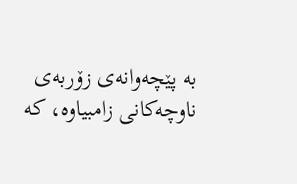بە پێچەوانەی زۆربەی ناوچەکانی زامبیاوە، کە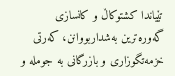تێیاندا کشتوکاڵ و کانسازی گەورەترین بەشداربووانن، کەرتی خزمەتگوزاری و بازرگانی بە جوملە و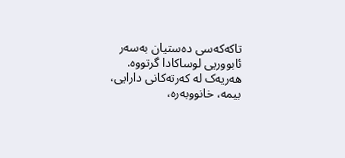تاکەکەسی دەستیان بەسەر ئابووریی لوساکادا گرتووە. هەریەک لە کەرتەکانی دارایی، بیمە، خانووبەرە،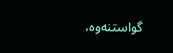گواستنەوە،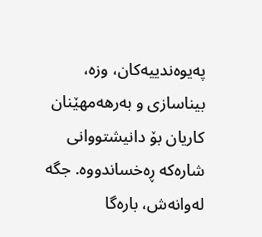پەیوەندییەکان، وزە، بیناسازی و بەرهەمهێنان کاریان بۆ دانیشتووانی شارەکە ڕەخساندووە. جگە لەوانەش، بارەگا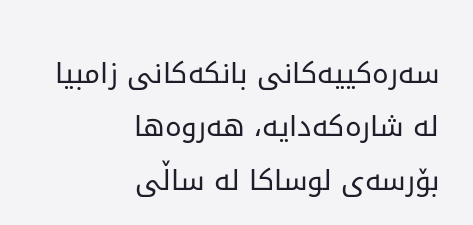سەرەکییەکانی بانکەکانی زامبیا لە شارەکەدایە، هەروەها بۆرسەی لوساکا لە ساڵی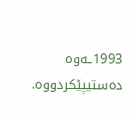1993ـەوە دەستیپێکردووە.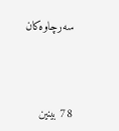سەرچاوەکان



78 بینین